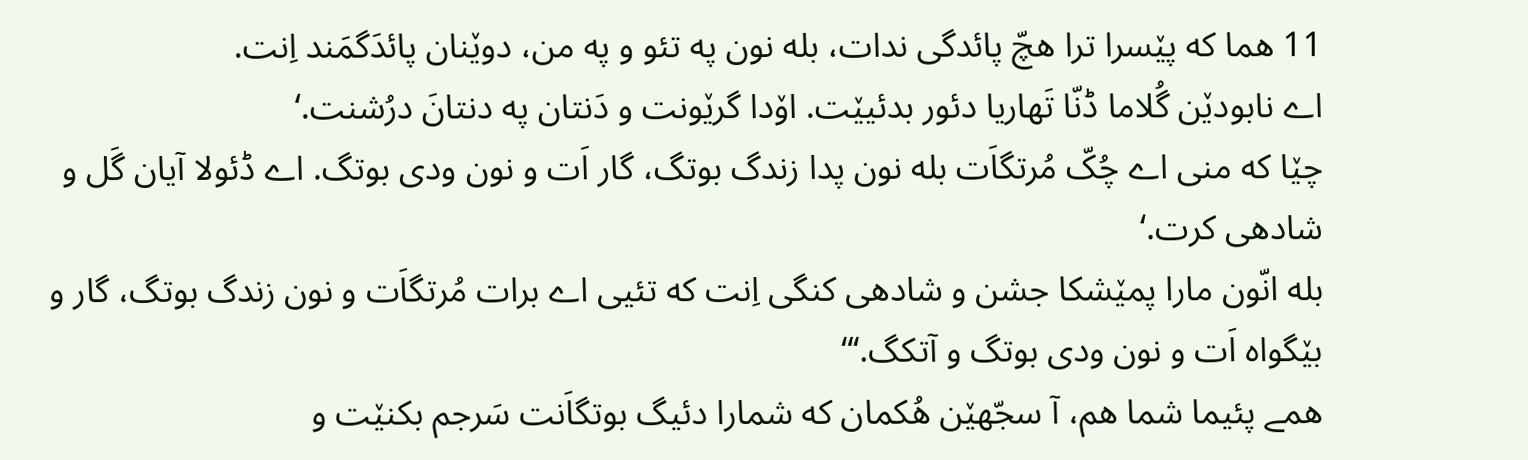11 هما که پێسرا ترا هچّ پائدگی ندات، بله نون په تئو و په من، دوێنان پائدَگمَند اِنت.
اے نابودێن گُلاما ڈنّا تَهاریا دئور بدئیێت. اۆدا گرێونت و دَنتان په دنتانَ درُشنت.‘
چێا که منی اے چُکّ مُرتگاَت بله نون پدا زندگ بوتگ، گار اَت و نون ودی بوتگ. اے ڈئولا آیان گَل و شادهی کرت.‘
بله انّون مارا پمێشکا جشن و شادهی کنگی اِنت که تئیی اے برات مُرتگاَت و نون زندگ بوتگ، گار و بێگواه اَت و نون ودی بوتگ و آتکگ.‘“
همے پئیما شما هم، آ سجّهێن هُکمان که شمارا دئیگ بوتگاَنت سَرجم بکنێت و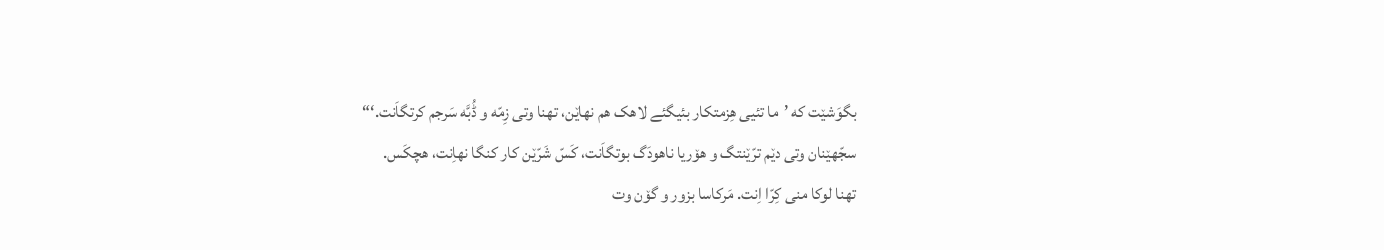بگوَشێت که ’ما تئیی هِزمتکار بئیگئے لاهک هم نهاێن، تهنا وتی زِمّه و ڈُبَّه سَرجم کرتگاَنت.‘“
سجّهێنان وتی دێم ترّێنتگ و هۆریا ناهودَگ بوتگاَنت، کَسّ شَرّێن کار کنگا نهاِنت، هچکَس.
تهنا لوکا منی کِرّا اِنت. مَرکاسا بزور و گۆن وت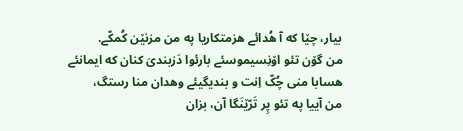بیار، چێا که آ هُدائے هزمتکاریا په من مزنێن کُمکّے.
من گۆن تئو اۆنِسیموسئے بارئوا دَزبندیَ کنان که ایمانئے هسابا منی چُکّ اِنت و بندیگیئے وهدان منا رستگ،
من آییا په تئو پِر تَرّێنَگا آن، بزان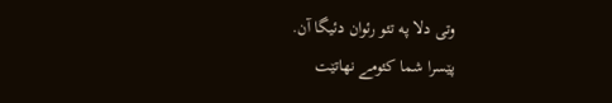وتی دلا په تئو رئوان دئیگا آن.
پێسرا شما کئومے نهاتێت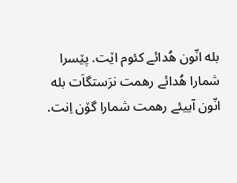بله انّون هُدائے کئوم اێت. پێسرا شمارا هُدائے رهمت نرَستگاَت بله انّون آییئے رهمت شمارا گۆن اِنت.